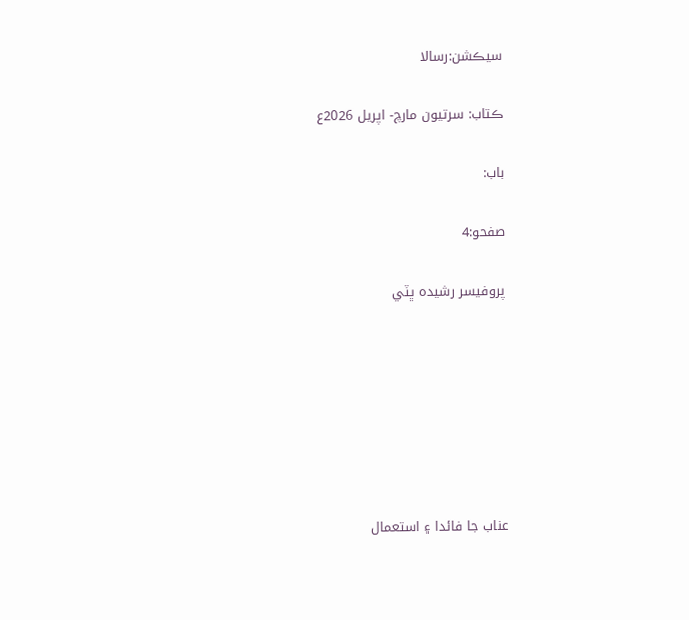سيڪشن:رسالا

ڪتاب: سرتيون مارچ- اپريل 2026ع

باب:

صفحو:4

پروفيسر رشيده ڀٽي







عناب جا فائدا ۽ استعمال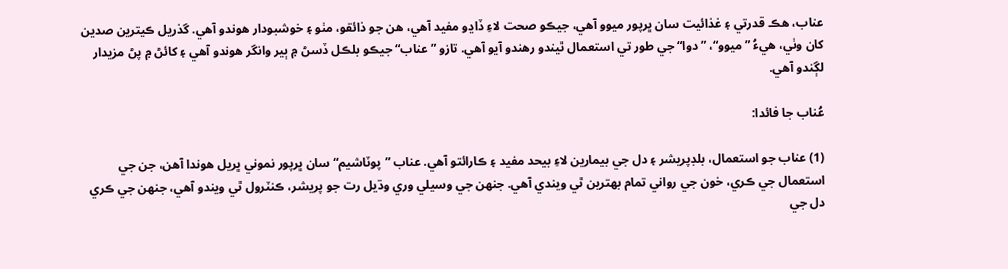عناب، هڪ قدرتي ۽ غذائيت سان ڀرپور ميوو آهي، جيڪو صحت لاءِ ڏاڍو مفيد آهي، هن جو ذائقو، مٺو ۽ خوشبودار هوندو آهي. گذريل ڪيترين صدين کان وٺي، هيءُ ”ميوو“، ”دوا“ جي طور تي استعمال ٿيندو رهندو آيو آهي. تازو ”عناب“ جيڪو بلڪل ڏسڻ ۾ ٻير وانگر هوندو آهي ۽ کائڻ ۾ پڻ مزيدار لڳندو آهي.

عُناب جا فائدا:

(1) عناب جو استعمال، بلڊپريشر ۽ دل جي بيمارين لاءِ بيحد مفيد ۽ ڪارائتو آهي. عناب ”پوٽاشيم“ سان ڀرپور نموني ڀريل هوندا آهن، جن جي استعمال جي ڪري، خون جي رواني تمام بھترين ٿي ويندي آهي. جنھن جي وسيلي وري وڌيل رت جو پريشر، ڪنٽرول ٿي ويندو آهي، جنھن جي ڪري دل جي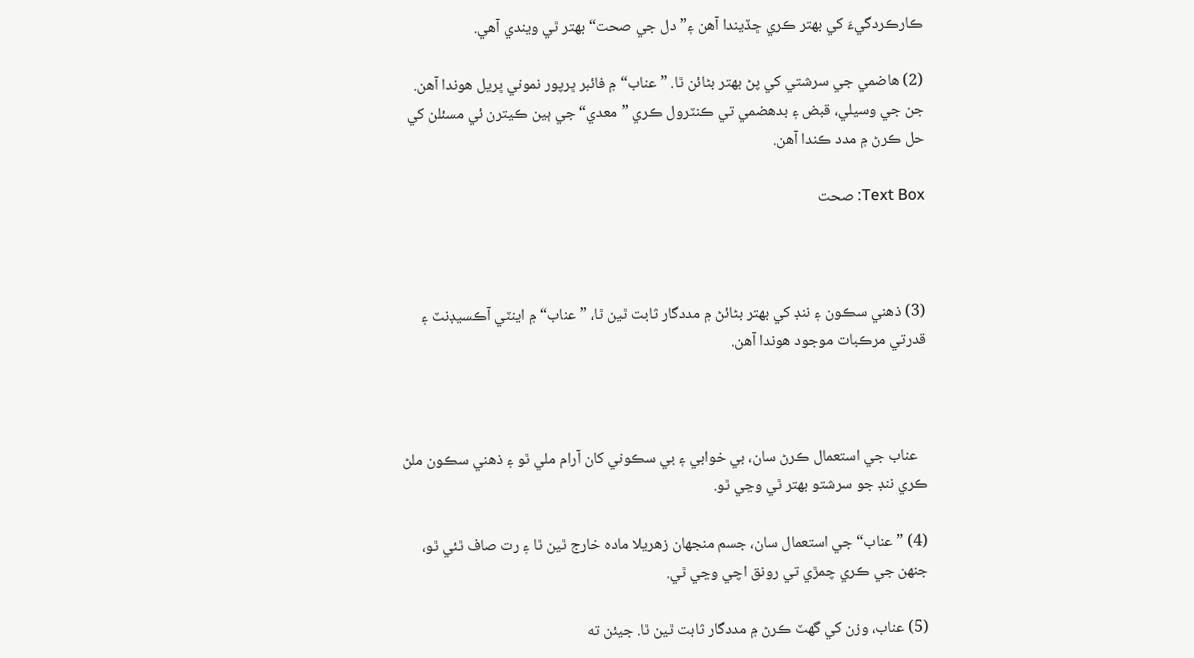ڪارڪردگيءَ کي بھتر ڪري ڇڏيندا آهن ۽”دل جي صحت“ بھتر ٿي ويندي آهي.

(2) هاضمي جي سرشتي کي پڻ بھتر بڻائن ٿا. ”عناب“ ۾ فائبر ڀرپور نموني ڀريل هوندا آهن. جن جي وسيلي، قبض ۽ بدهضمي تي ڪنٽرول ڪري ”معدي“ جي ٻين ڪيترن ئي مسئلن کي حل ڪرڻ ۾ مدد ڪندا آهن.

Text Box: صحت



(3) ذهني سڪون ۽ ننڊ کي بھتر بڻائڻ ۾ مددگار ثابت ٿين ٿا، ”عناب“ ۾ اينٽي آڪسيڊنٽ ۽ قدرتي مرڪبات موجود هوندا آهن.



   عناب جي استعمال ڪرڻ سان، بي خوابي ۽ بي سڪوني کان آرام ملي ٿو ۽ ذهني سڪون ملڻ ڪري ننڊ جو سرشتو بھتر ٿي وڃي ٿو.

(4) ”عناب“ جي استعمال سان، جسم منجهان زهريلا ماده خارج ٿين ٿا ۽ رت صاف ٿئي ٿو، جنھن جي ڪري چمڙي تي رونق اچي وڃي ٿي.

(5) عناب، وزن کي گهٽ ڪرڻ ۾ مددگار ثابت ٿين ٿا. جيئن ته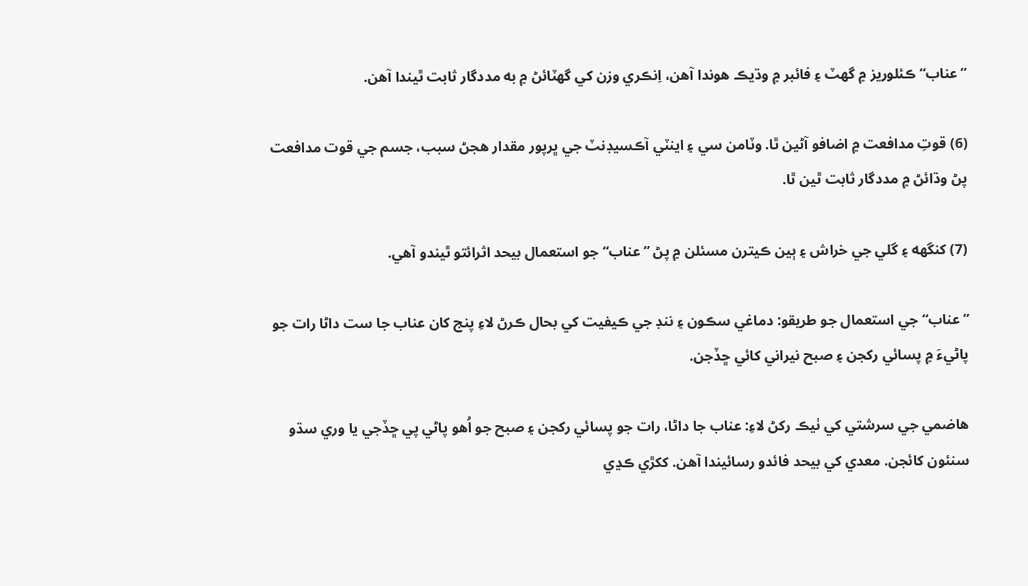”عناب“ ڪئلوريز ۾ گهٽ ۽ فائبر ۾ وڌيڪ هوندا آهن، اِنڪري وزن کي گهٽائڻ ۾ به مددگار ثابت ٿيندا آهن.

(6) قوتِ مدافعت ۾ اضافو آڻين ٿا. وٽامن سي ۽ اينٽي آڪسيڊنٽ جي ڀرپور مقدار هجڻ سبب، جسم جي قوت مدافعت پڻ وڌائڻ ۾ مددگار ثابت ٿين ٿا.

(7) کنگهه ۽ گلي جي خراش ۽ ٻين ڪيترن مسئلن ۾ پڻ ”عناب“ جو استعمال بيحد اثرائتو ٿيندو آهي.

”عناب“ جي استعمال جو طريقو: دماغي سڪون ۽ ننڊ جي ڪيفيت کي بحال ڪرڻ لاءِ پنج کان عناب جا ست داڻا رات جو پاڻيءَ ۾ پسائي رکجن ۽ صبح نيراني کائي ڇڏجن.

هاضمي جي سرشتي کي ٺيڪ رکڻ لاءِ: عناب جا داڻا، رات جو پسائي رکجن ۽ صبح جو اُهو پاڻي پي ڇڏجي يا وري سڌو سنئون کائجن. معدي کي بيحد فائدو رسائيندا آهن. ککڙي ڪڍي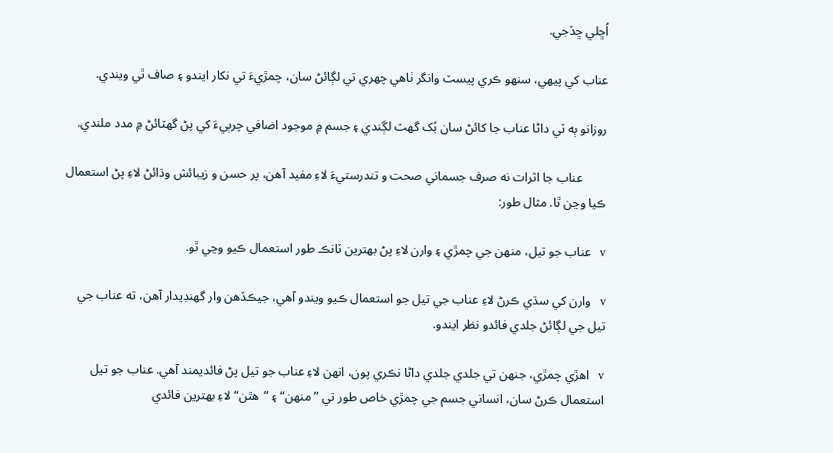اُڇلي ڇڏجي.

عناب کي پيھي، سنھو ڪري پيسٽ وانگر ٺاهي چھري تي لڳائڻ سان، چمڙيءَ تي نکار ايندو ۽ صاف ٿي ويندي.

روزانو ٻه ٽي داڻا عناب جا کائڻ سان بُک گهٽ لڳندي ۽ جسم ۾ موجود اضافي چرٻيءَ کي پڻ گهٽائڻ ۾ مدد ملندي.

        عناب جا اثرات نه صرف جسماني صحت و تندرستيءَ لاءِ مفيد آهن، پر حسن و زيبائش وڌائڻ لاءِ پڻ استعمال ڪيا وڃن ٿا. مثال طور:

v   عناب جو تيل، منھن جي چمڙي ۽ وارن لاءِ پڻ بھترين ٽانڪ طور استعمال ڪيو وڃي ٿو.

v   وارن کي سڌي ڪرڻ لاءِ عناب جي تيل جو استعمال ڪيو ويندو آهي، جيڪڏهن وار گهنڊيدار آهن، ته عناب جي تيل جي لڳائڻ جلدي فائدو نظر ايندو.

v   اهڙي چمڙي، جنھن تي جلدي جلدي داڻا نڪري پون، انھن لاءِ عناب جو تيل پڻ فائديمند آهي. عناب جو تيل استعمال ڪرڻ سان، انساني جسم جي چمڙي خاص طور تي ”منھن“ ۽ ”هٿن“ لاءِ بھترين فائدي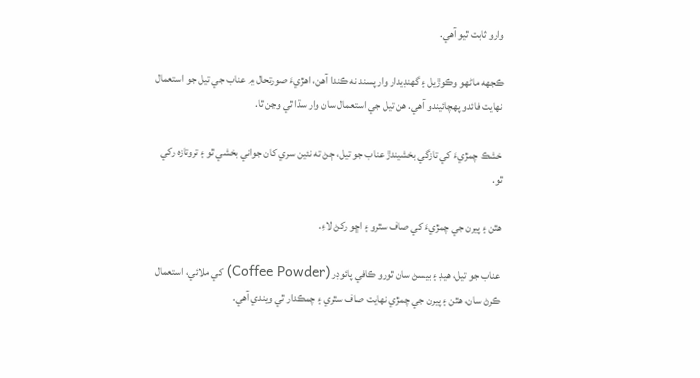وارو ثابت ٿيو آهي.

ڪجهه ماڻھو وڪوڙيل ۽ گهنڊيدار وار پسند نه ڪندا آهن، اهڙيءَ صورتحال ۾ عناب جي تيل جو استعمال نھايت فائدو پھچائيندو آهي. هن تيل جي استعمال سان وار سڌا ٿي وڃن ٿا.

خشڪ چمڙيءَ کي تازگي بخشيندڙ عناب جو تيل، ڄڻ ته نئين سري کان جواني بخشي ٿو ۽ تروتازه رکي ٿو.

هٿن ۽ پيرن جي چمڙيءَ کي صاف سٿرو ۽ اڇو رکڻ لاءِ.

عناب جو تيل، هيڊ ۽ بيسڻ سان ٿورو ڪافي پائوڊر (Coffee Powder) کي ملائي، استعمال ڪرڻ سان، هٿن ۽ پيرن جي چمڙي نھايت صاف سٿري ۽ چمڪدار ٿي ويندي آهي.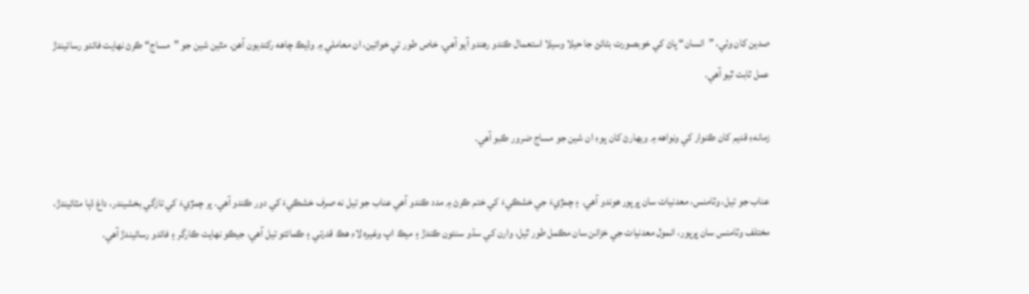صدين کان وٺي، ”انسان“ پاڻ کي خوبصورت بڻائڻ جا حيلا وسيلا استعمال ڪندو رهندو آيو آهي. خاص طور تي خواتين، ان معاملي ۾ وڌيڪ چاهه رکنديون آهن. مٿين شين جو ”مساج“ ڪرڻ نھايت فائدو رسائيندڙ عمل ثابت ٿيو آهي.

زمانهءِ قديم کان ڪنوار کي ونواهه ۾ ويھارڻ کان پوءِ ان شين جو مساج ضرور ڪبو آهي.

عناب جو تيل، وٽامنس، معدنيات سان ڀرپور هوندو آهي. ۽ چمڙيءَ جي خشڪيءَ کي ختم ڪرڻ ۾ مدد ڪندو آهي عناب جو تيل نه صرف خشڪيءَ کي دور ڪندو آهي. پر چمڙيءَ کي تازگي بخشيندر، داغ ڌٻا مٽائيندڙ، مختلف وٽامنس سان ڀرپور، انمول معدنيات جي خزانن سان مڪمل طور ٿيل، وارن کي سڌو سنئون ڪندڙ ۽ ميڪ اپ وغيره لاءِ هڪ قدرتي ۽ ڪمائتو تيل آهي، جيڪو نھايت ڪارگر ۽ فائدو رسائيندڙ آهي.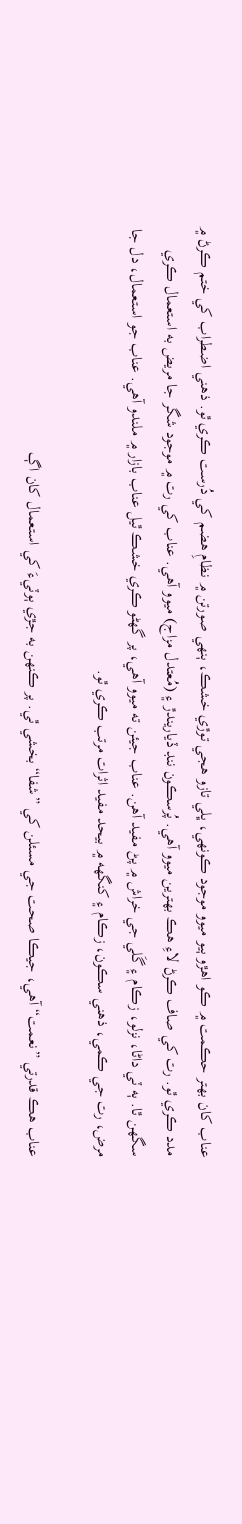عناب کان بھتر حڪمت ۾ ڪو اهڙو ٻيو ميوو موجود ڪونھي، ڀلي تازو هجي توڙي خشڪ، ٻنھي صورتن ۾ نظامِ هضم کي دُرست ڪري ٿو. ذهني اضطراب کي ختم ڪرڻ ۾ مدد ڪري ٿو. رت کي صاف ڪرڻ لاءِ هڪ بھترين ميوو آهي. پُرسڪون ننڊ ڏياريندڙ ۽ (مُعتدل مزاج) ميوو آهي. عناب کي رت ۾ موجود شگر جا مريض به استعمال ڪري سگهن ٿا. ٻه ٽي داڻا، نزلو، زڪام ۽ گَلي جي خراش ۾ پڻ مفيد آهن. عناب جيئن ته ميوو آهي، پر گهڻو ڪري خشڪ ٿيل عناب بازار ۾ ملندو آهي. عناب جو استعمال، دل جا مرض، رت جي ڪمي، ذهني سڪون، زڪام ۽ کنگهه ۾ بيحد مفيد اثرات مرتب ڪري ٿو.

عناب هڪ قدرتي ”نعمت“ آهي، جيڪا صحت جي مسئلن کي ”شفا“ بخشي ٿي. پر ڪنھن به جڙي ٻوٽيءَ کي استعمال کان اڳ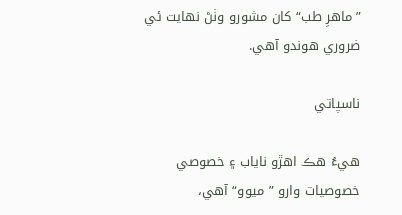”ماهرِ طب“ کان مشورو وٺڻ نھايت ئي ضروري هوندو آهي.

ناسپاتي

هيءُ هڪ اهڙو ناياب ۽ خصوصي خصوصيات وارو ”ميوو“ آهي،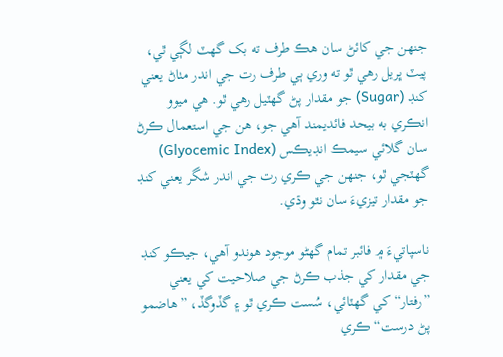جنھن جي کائڻ سان هڪ طرف ته بک گهٽ لڳي ٿي، پيٽ ڀريل رهي ٿو ته وري ٻي طرف رت جي اندر مٺاڻ يعني کنڊ (Sugar) جو مقدار پڻ گهٽيل رهي ٿو. هي ميوو انڪري به بيحد فائديمند آهي جو، هن جي استعمال ڪرڻ سان گلائي سيمڪ انڊيڪس (Glyocemic Index) گهٽجي ٿو، جنھن جي ڪري رت جي اندر شگر يعني کنڊ جو مقدار تيزيءَ سان نٿو وڌي.

ناسپاتيءَ ۾ فائبر تمام گهڻو موجود هوندو آهي، جيڪو کنڊ جي مقدار کي جذب ڪرڻ جي صلاحيت کي يعني ”رفتار“ کي گهٽائي، سُست ڪري ٿو ۽ گڏوگڏ، ”هاضمو پڻ درست“ ڪري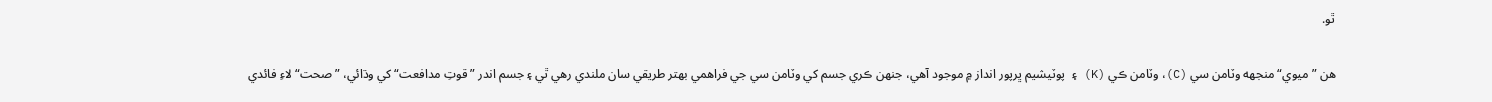ٿو.

هن ”ميوي“منجهه وٽامن سي (C)، وٽامن ڪي (K) ۽ پوٽيشيم ڀرپور انداز ۾ موجود آهي، جنھن ڪري جسم کي وٽامن سي جي فراهمي بھتر طريقي سان ملندي رهي ٿي ۽ جسم اندر ”قوتِ مدافعت“ کي وڌائي، ”صحت“ لاءِ فائدي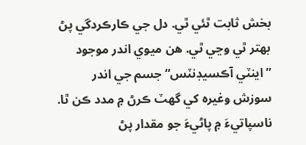بخش ثابت ٿئي ٿي. دل جي ڪارڪردگي پڻ بھتر ٿي وڃي ٿي. هن ميوي اندر موجود ”اينٽي آڪسيڊنٽس“ جسم جي اندر سوزش وغيره کي گهٽ ڪرڻ ۾ مدد ڪن ٿا. ناسپاتيءَ ۾ پاڻيءَ جو مقدار پڻ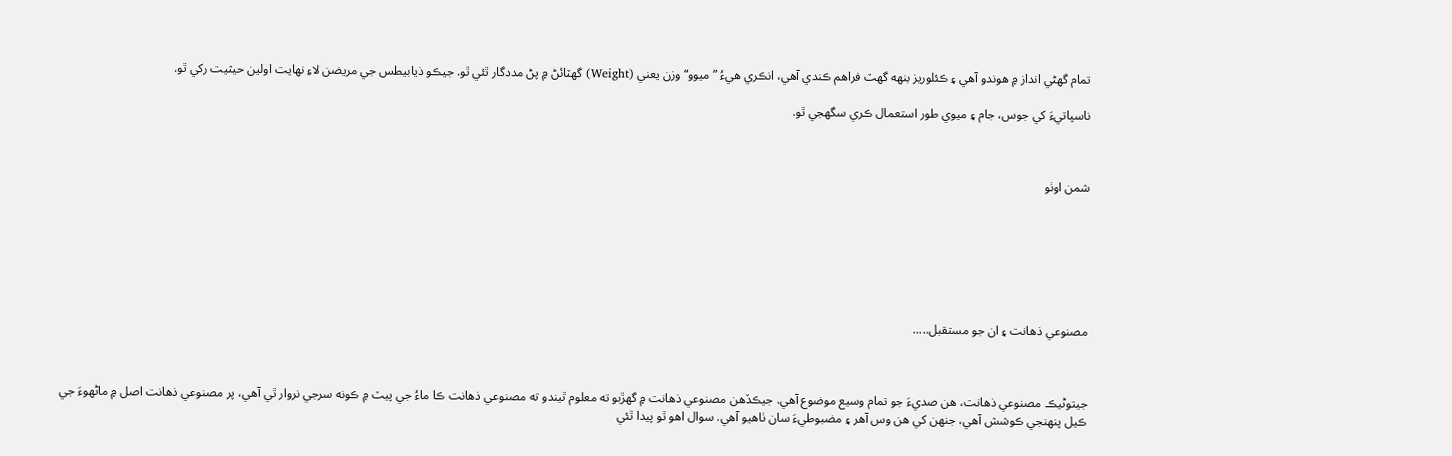تمام گهڻي انداز ۾ هوندو آهي ۽ ڪئلوريز بنھه گهٽ فراهم ڪندي آهي، انڪري هيءُ ”ميوو“ وزن يعني (Weight) گهٽائڻ ۾ پڻ مددگار ٿئي ٿو. جيڪو ذيابيطس جي مريضن لاءِ نھايت اولين حيثيت رکي ٿو.

ناسپاتيءَ کي جوس، جام ۽ ميوي طور استعمال ڪري سگهجي ٿو.



شمن اوٺو







مصنوعي ذهانت ۽ ان جو مستقبل.....



جيتوڻيڪ مصنوعي ذهانت، هن صديءَ جو تمام وسيع موضوع آهي. جيڪڏهن مصنوعي ذهانت ۾ گهڙبو ته معلوم ٿيندو ته مصنوعي ذهانت ڪا ماءُ جي پيٽ ۾ ڪونه سرجي نروار ٿي آهي، پر مصنوعي ذهانت اصل ۾ ماڻھوءَ جي ڪيل پنھنجي ڪوشش آهي، جنھن کي هن وس آهر ۽ مضبوطيءَ سان ٺاهيو آهي. سوال اهو ٿو پيدا ٿئي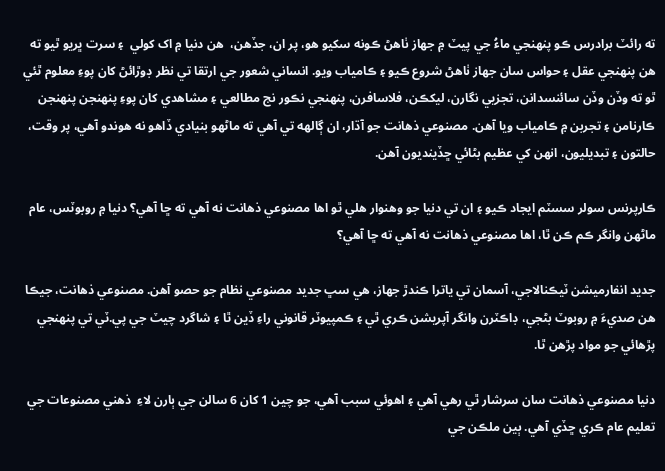ته رائٽ برادرس ڪو پنھنجي ماءُ جي پيٽ ۾ جھاز ٺاهڻ ڪونه سکيو هو، پر ان، جڏهن،  هن دنيا ۾ اک کولي  ۽ سرت ڀريو ٿيو ته هن پنھنجي عقل ۽ حواس سان جھاز ٺاهڻ شروع ڪيو ۽ ڪامياب ويو. انساني شعور جي ارتقا تي نظر ڊوڙائڻ کان پوءِ معلوم ٿئي ٿو ته وڏن وڏن سائنسدانن، تجزيي نگارن، ليکڪن، فلاسافرن، پنھنجي نڪور نج مطالعي ۽ مشاهدي کان پوءِ پنھنجن پنھنجن ڪارنامن ۽ تجربن ۾ ڪامياب ويا آهن. مصنوعي ذهانت جو آڌار، ان ڳالھه تي آهي ته ماڻھو بنيادي ڏاهو نه هوندو آهي، پر وقت، حالتون ۽ تبديليون، انھن کي عظيم بڻائي ڇڏينديون آهن.

ڪارپرنس سولر سسٽم ايجاد ڪيو ۽ ان تي دنيا جو وهنوار هلي ٿو اها مصنوعي ذهانت نه آهي ته ڇا آهي؟ دنيا ۾ روبوٽس، عام ماڻھن وانگر ڪم ڪن ٿا، اها مصنوعي ذهانت نه آهي ته ڇا آهي؟

جديد انفارميشن ٽيڪنالاجي، آسمان تي ياترا ڪندڙ جھاز، هي سڀ جديد مصنوعي نظام جو حصو آهن. مصنوعي ذهانت، جيڪا هن صديءَ ۾ روبوٽ بڻجي، ڊاڪٽرن وانگر آپريشن ڪري ٿي ۽ ڪمپيوٽر قانوني راءِ ڏين ٿا ۽ شاگرد چيٽ جي پي.ٽي تي پنھنجي پڙهائي جو مواد پڙهن ٿا.

دنيا مصنوعي ذهانت سان سرشار ٿي رهي آهي ۽ اهوئي سبب آهي، جو چين 1 کان 6 سالن جي ٻارن لاءِ  ذهني مصنوعات جي تعليم عام ڪري ڇڏي آهي. ٻين ملڪن جي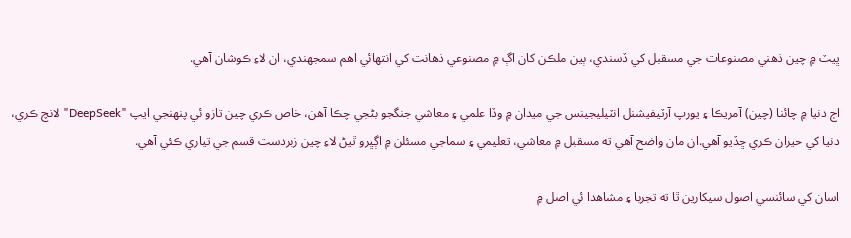ڀيٽ ۾ چين ذهني مصنوعات جي مسقبل کي ڏسندي، ٻين ملڪن کان اڳ ۾ مصنوعي ذهانت کي انتھائي اهم سمجهندي، ان لاءِ ڪوشان آهي.

اڄ دنيا ۾ چائنا (چين) آمريڪا ۽ يورپ آرٽيفيشنل انٽيليجينس جي ميدان ۾ وڏا علمي ۽ معاشي جنگجو بڻجي چڪا آهن، خاص ڪري چين تازو ئي پنھنجي ايپ "DeepSeek" لانچ ڪري، دنيا کي حيران ڪري ڇڏيو آهي.ان مان واضح آهي ته مسقبل ۾ معاشي، تعليمي ۽ سماجي مسئلن ۾ اڳڀرو ٿيڻ لاءِ چين زبردست قسم جي تياري ڪئي آهي.

اسان کي سائنسي اصول سيکارين ٿا ته تجربا ۽ مشاهدا ئي اصل ۾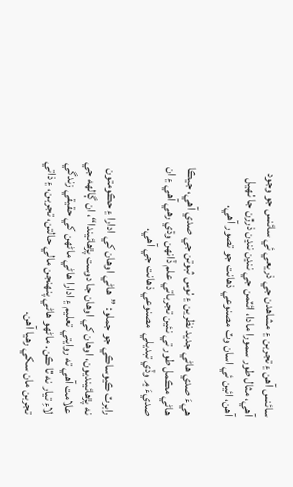سائنس آهن ۽ تجربن ۽ مشاهدن جي ذريعي ئي سائنس جو وجود آهي، مثال طور سمورا مادا، ائٽمن جي ننڍن ننڍن ذرڙن جا ٺھيل آهن، ائين ئي اسان وٽ مصنوعي ذهانت جو تصور آهي.

هيءَ صدي هاڻي جديد نظرين ۽ ٺوس ثبوتن جي صدي آهي، جيڪا هاڻي مڪمل طور تي نئين تجرباتي علم ڏانھن وڌي رهي آهي ۽ ان صديءَ ۾ وڏي تبديلي  مصنوعي ذهانت جي آهي.

رابرٽ ڪيوساڪي جو جملو: ”هاڻي اوهان کي ادارا ۽ حڪومتون نه پڙهائينديون، اوهان کي اوهان جا دوست پڙهائيندا“، ان ڳالھه جي علامت آهي ته روايتي تعليم ۽ ادارا هاڻي ماڻھن کي حقيقي زندگي لاءِ تيار نه ٿا ڪن. ماڻھو هاڻي پنھنجن مالي حالتن، تجربن، ۽ ذاتي تجربن مان سکي رهيا آهن.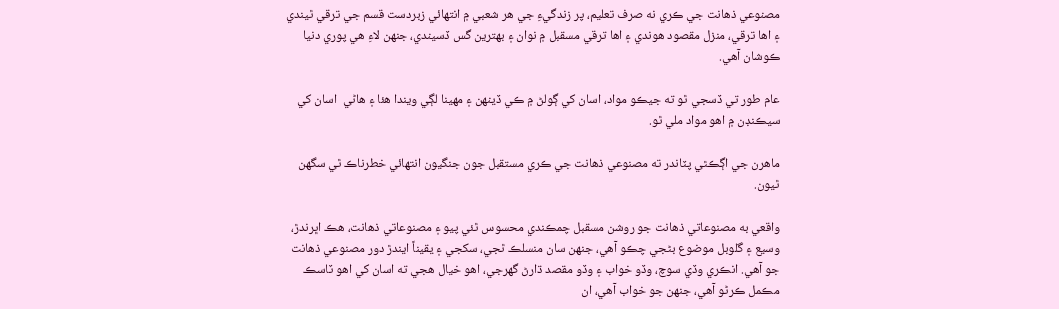مصنوعي ذهانت جي ڪري نه صرف تعليم، پر زندگيءِ جي هر شعبي ۾ انتھائي زبردست قسم جي ترقي ٿيندي ۽ اها ترقي، منزل مقصود هوندي ۽ اها ترقي مسقبل ۾ نوان ۽ بھترين گس ڏسيندي، جنھن لاءِ هي پوري دنيا ڪوشان آهي.

عام طور تي ڏسجي ٿو ته جيڪو مواد، اسان کي ڳولڻ ۾ ڪي ڏينھن ۽ مھينا لڳي ويندا هئا ۽ هاڻي  اسان کي سيڪنڊن ۾ اهو مواد ملي ٿو.

ماهرن جي اڳڪٿي پٽاندر ته مصنوعي ذهانت جي ڪري مستقبل جون جنگيون انتھائي خطرناڪ ٿي سگهن ٿيون.

واقعي به مصنوعاتي ذهانت جو روشن مسقبل چمڪندي محسوس ٿئي پيو ۽ مصنوعاتي ذهانت، هڪ اڀرندڙ، وسيع ۽ گلوبل موضوع بڻجي چڪو آهي، جنھن سان منسلڪ ٿجي، سکجي ۽ يقيناً ايندڙ دور مصنوعي ذهانت جو آهي. انڪري وڏي سوچ، وڏو خواب ۽ وڏو مقصد ڌارڻ گهرجي، اهو خيال هجي ته اسان کي اهو ٽاسڪ مڪمل ڪرڻو آهي، جنھن جو خواب آهي، ان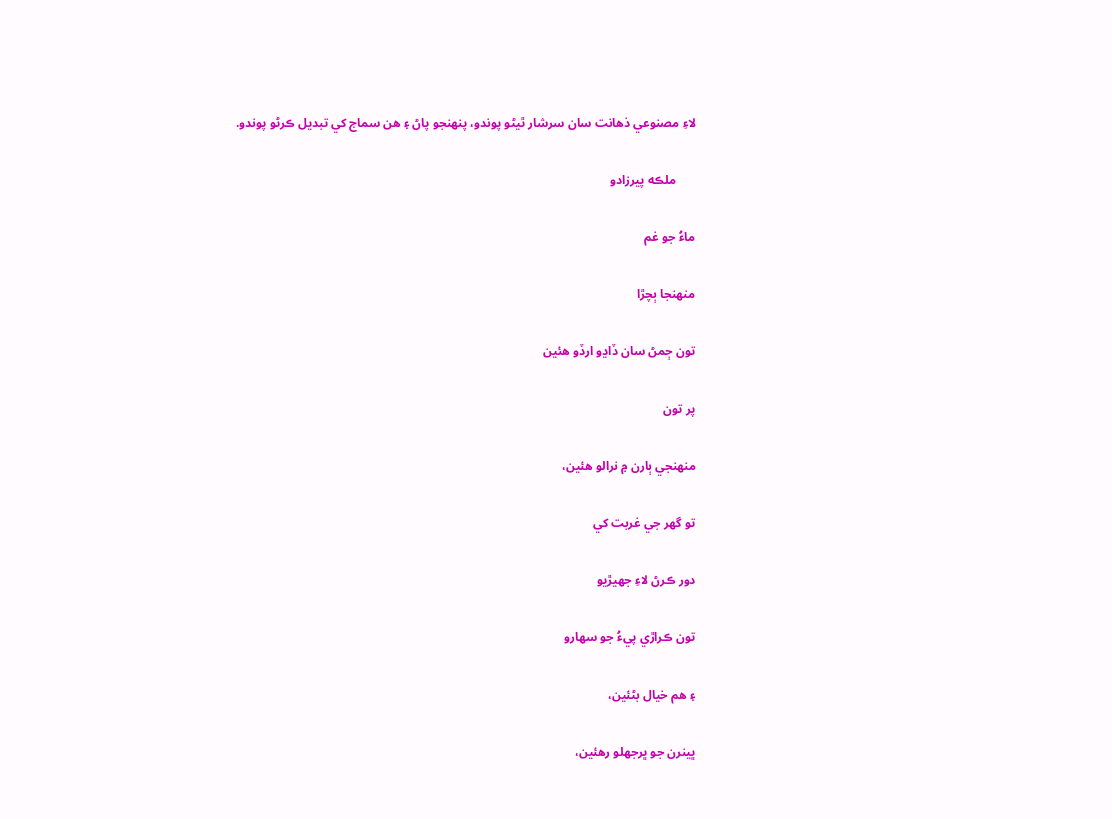لاءِ مصنوعي ذهانت سان سرشار ٿيڻو پوندو، پنھنجو پاڻ ۽ هن سماج کي تبديل ڪرڻو پوندو.

      ملڪه پيرزادو

ماءُ جو غم

منھنجا ٻچڙا

تون ڄمڻ سان ڏاڍو ارڏو هئين

پر تون

منھنجي ٻارن ۾ نرالو هئين،

تو گهر جي غربت کي

دور ڪرڻ لاءِ جهيڙيو

تون ڪراڙي پيءُ جو سھارو

۽ هم خيال بڻئين،

ڀينرن جو ڀرجهلو رهئين،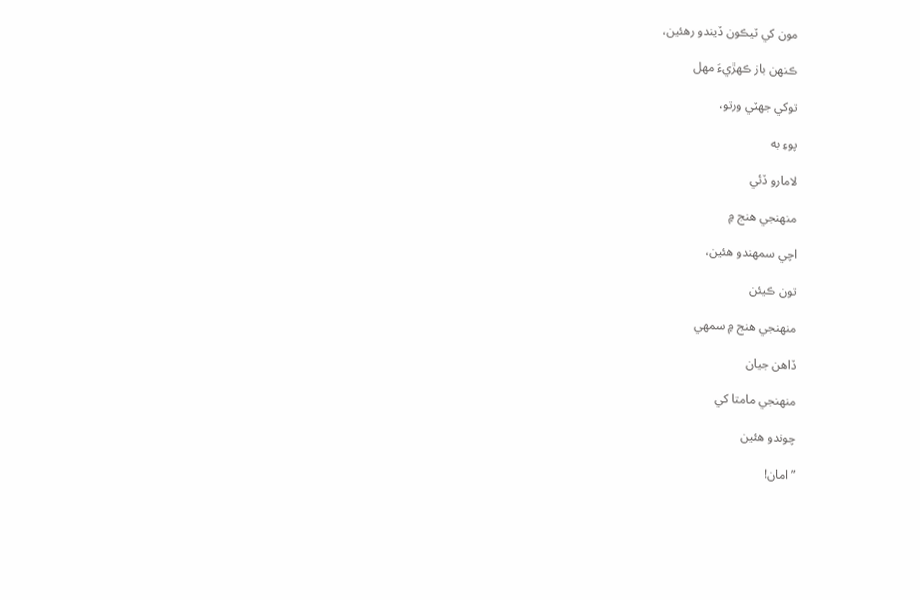مون کي ٽيڪون ڏيندو رهئين،

ڪنھن باز ڪھڙيءَ مھل

توکي جهٽي ورتو،

پوءِ به

لامارو ڏئي

منھنجي هنج ۾

اچي سمھندو هئين،

تون ڪيئن

منھنجي هنج ۾ سمھي

ڏاهن جيان

منھنجي مامتا کي

چوندو هئين

”امان!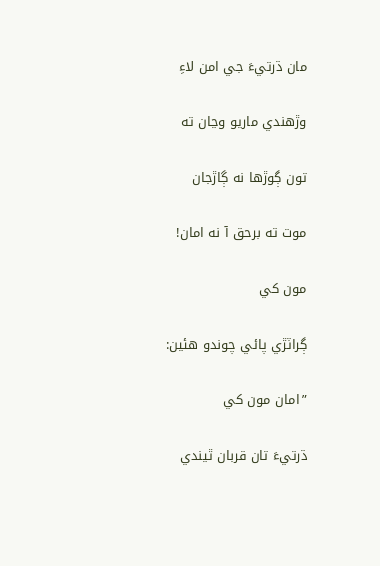مان ڌرتيءَ جي امن لاءِ

وڙهندي ماريو وڃان ته

تون ڳوڙها نه ڳاڙجان

موت ته برحق آ نه امان!

مون کي

ڳراٽڙي پائي چوندو هئين:

”امان مون کي

ڌرتيءَ تان قربان ٿيندي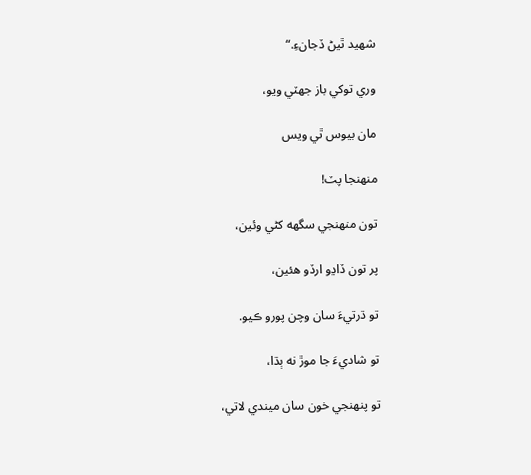شھيد ٿيڻ ڏجانءِ.“

وري توکي باز جهٽي ويو،

مان بيوس ٿي ويس

منھنجا پٽ!

تون منھنجي سگهه کڻي وئين،

پر تون ڏاڍو ارڏو هئين،

تو ڌرتيءَ سان وچن پورو ڪيو.

تو شاديءَ جا موڙ نه ٻڌا،

تو پنھنجي خون سان ميندي لاتي،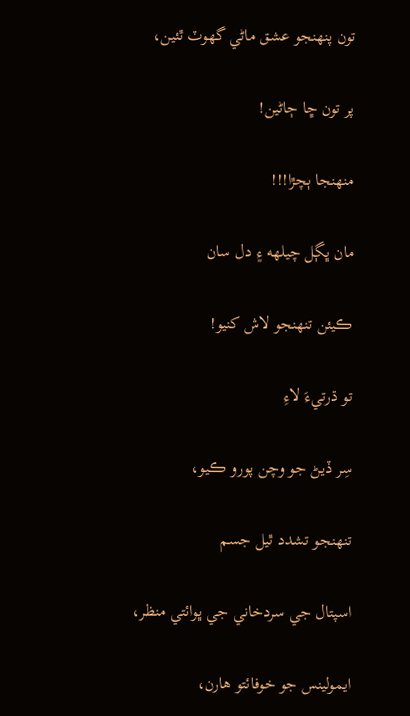تون پنھنجو عشق ماڻي گهوٽ ٿئين،

پر تون ڇا ڄاڻين!

منھنجا ٻچڙا!!!

مان ڀڳل چيلھه ۽ دل سان

ڪيئن تنھنجو لاش کنيو!

تو ڌرتيءَ لاءِ

سِر ڏيڻ جو وچن پورو ڪيو،

تنھنجو تشدد ٿيل جسم

اسپتال جي سردخاني جي ڀوائتي منظر،

ايمولينس جو خوفائتو هارن،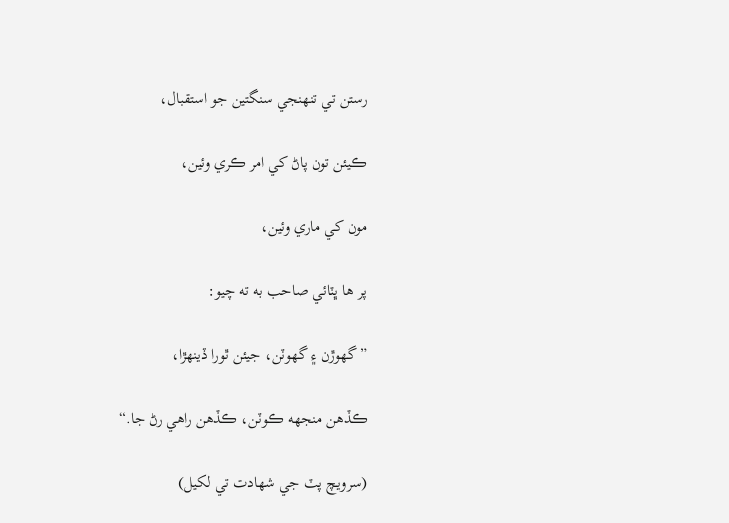رستن تي تنھنجي سنگتين جو استقبال،

ڪيئن تون پاڻ کي امر ڪري وئين،

مون کي ماري وئين،

پر ها ڀٽائي صاحب به ته چيو:

”گهوڙن ۽ گهوٽن، جيئن ٿورا ڏينھڙا،

ڪڏهن منجهه ڪوٽن، ڪڏهن راهي رڻ جا.“

(سرويچ پٽ جي شھادت تي لکيل)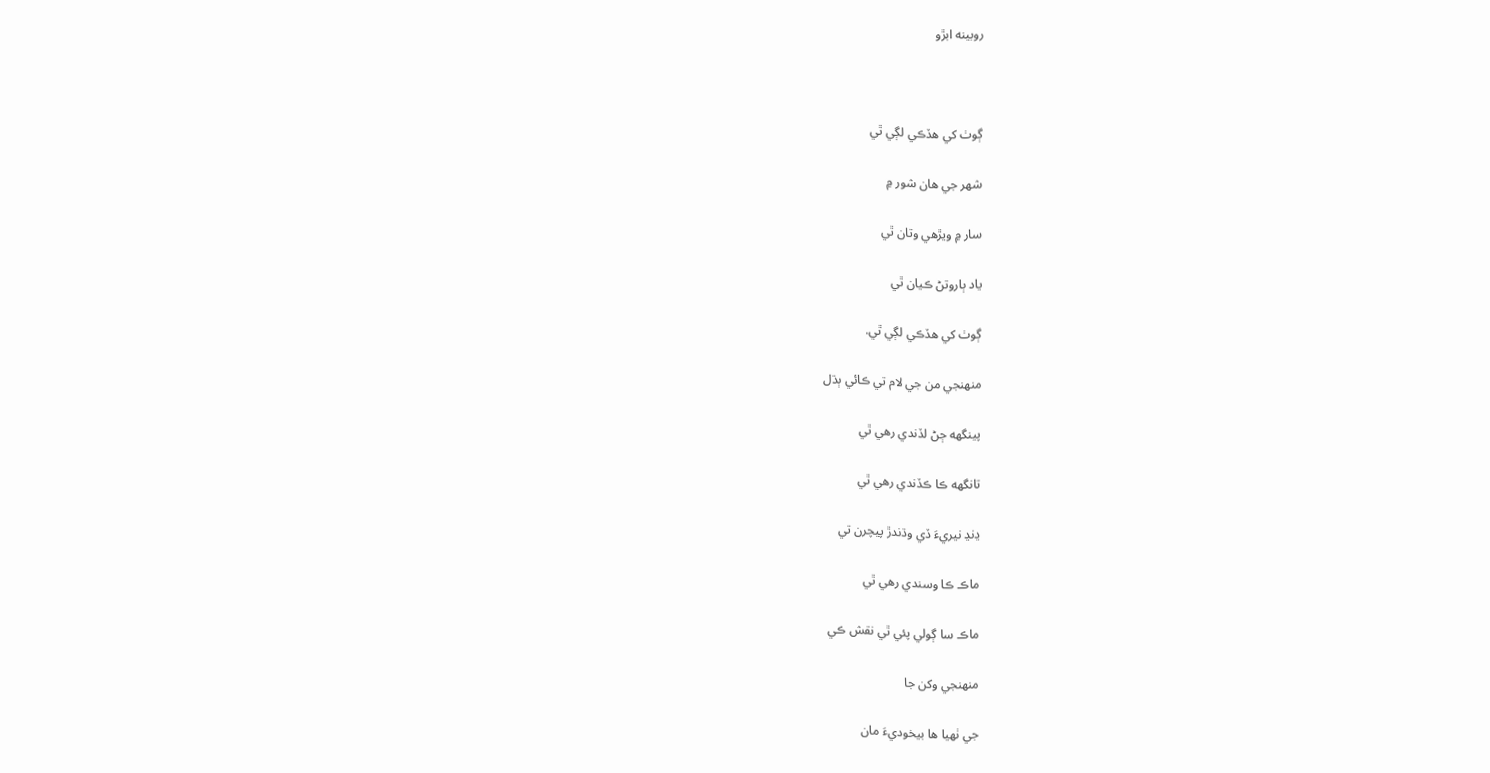روبينه ابڙو



ڳوٺ کي هڏڪي لڳي ٿي

شھر جي هان شور ۾

سار ۾ ويڙهي وتان ٿي

ياد ٻاروتڻ ڪيان ٿي

ڳوٺ کي هڏڪي لڳي ٿي.

منھنجي من جي لام تي ڪائي ٻڌل

پينگهه ڄڻ لڏندي رهي ٿي

تانگهه ڪا ڪڏندي رهي ٿي

ڍنڍ نيريءَ ڏي وڌندڙ پيچرن تي

ماڪ ڪا وسندي رهي ٿي

ماڪ سا ڳولي پئي ٿي نقش ڪي

منھنجي وکن جا

جي ٺھيا ها بيخوديءَ مان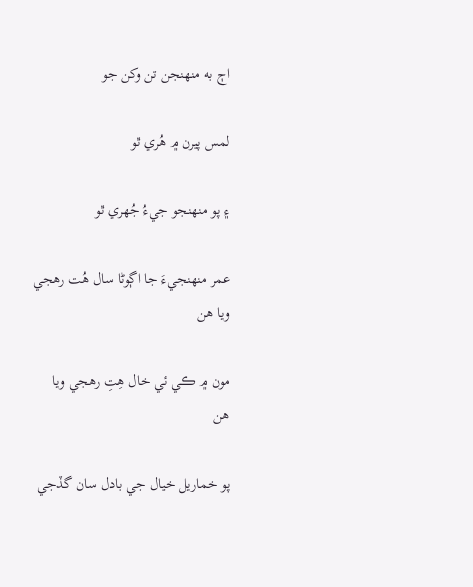اڄ به منھنجن تن وکن جو

لمس پيرن ۾ هُري ٿو

۽ پو منھنجو جيءُ جُهري ٿو

عمر منھنجيءَ جا اڳوڻا سال هُت رهجي ويا هن

مون ۾ ڪي ئي خال هِتِ رهجي ويا هن

پو خماريل خيال جي بادل سان گڏجي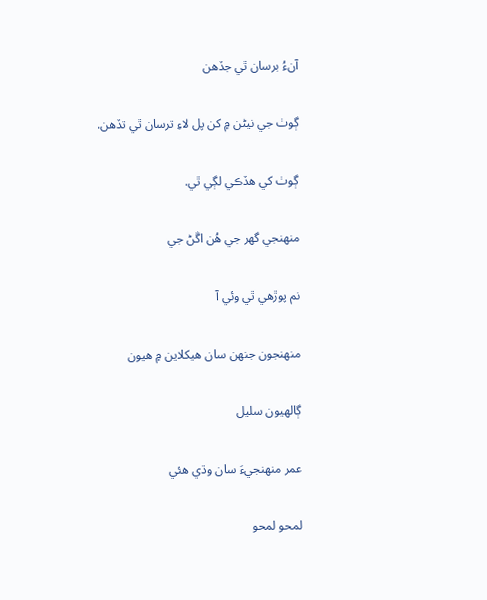آنءُ برسان ٿي جڏهن

ڳوٺ جي نيڻن ۾ کن پل لاءِ ترسان ٿي تڏهن.

ڳوٺ کي هڏڪي لڳي ٿي.

منھنجي گهر جي هُن اڱڻ جي

نم پوڙهي ٿي وئي آ

منھنجون جنھن سان هيکلاين ۾ هيون

ڳالھيون سليل

عمر منھنجيءَ سان وڌي هئي

لمحو لمحو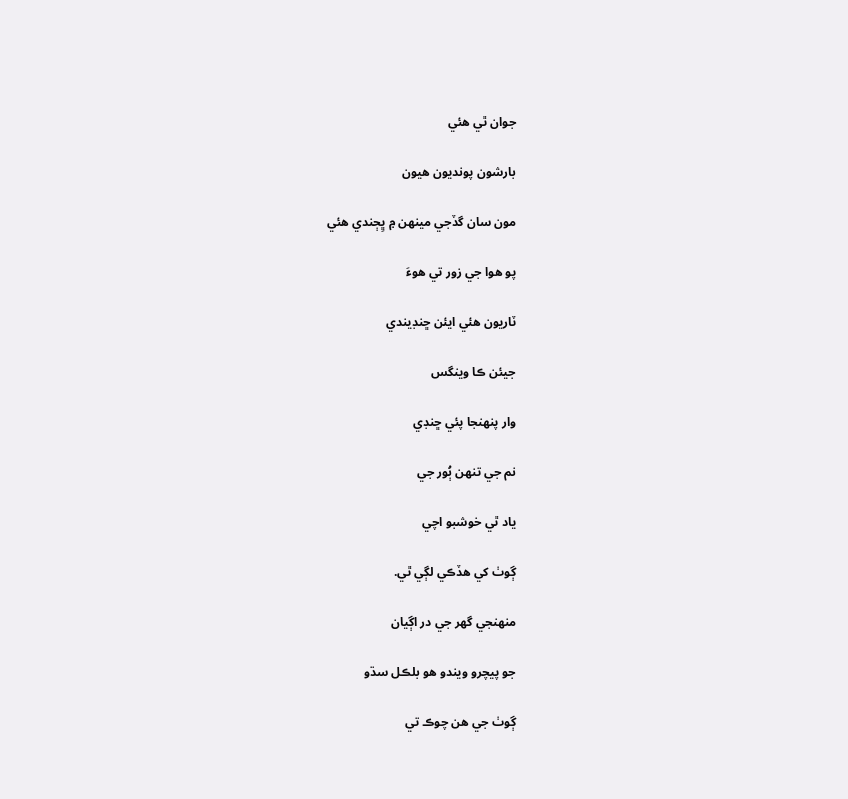جوان ٿي هئي

بارشون پونديون هيون

مون سان گڏجي مينھن ۾ ڀِڄندي هئي

پو هوا جي زور تي هوءَ

ٽاريون هئي ايئن ڇنڊيندي

جيئن ڪا وينگس

وار پنھنجا پئي ڇنڊي

نم جي تنھن ٻُور جي

ياد ٿي خوشبو اچي

ڳوٺ کي هڏڪي لڳي ٿي.

منھنجي گهر جي در اڳيان

جو پيچرو ويندو هو بلڪل سڌو

ڳوٺ جي هن چوڪ تي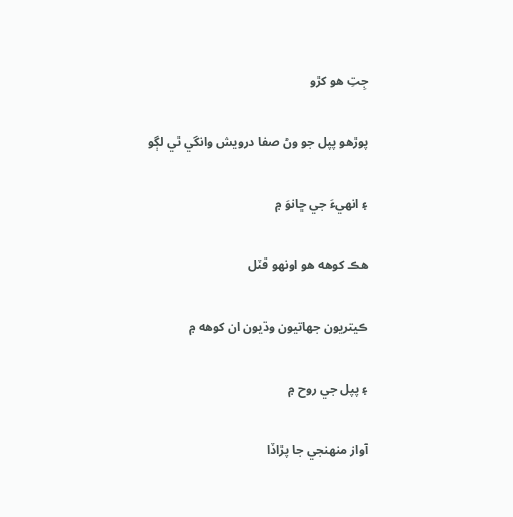جِتِ هو کڙو

پوڙهو پپل جو وڻ صفا درويش وانگي ٿي لڳو

۽ انھيءَ جي ڇانوَ ۾

هڪ کوهه هو اونھو ڦٽل

ڪيتريون جهاتيون وڌيون ان کوهه ۾

۽ پپل جي روح ۾

آواز منھنجي جا پڙاڏا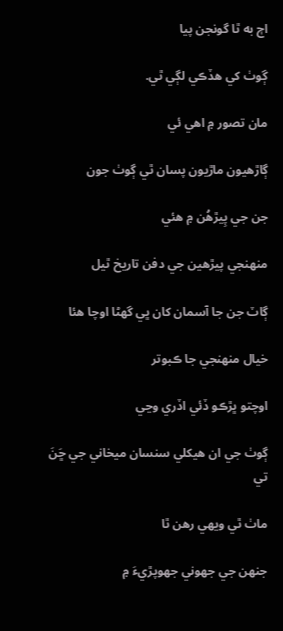اڄ به ٿا گونجن پيا

ڳوٺ کي هڏڪي لڳي ٿي.

مان تصور ۾ اهي ئي

ڳاڙهيون ماڙيون پسان ٿي ڳوٺ جون

جن جي پِيڙهُن ۾ هئي

منھنجي پيڙهين جي دفن تاريخ ٿيل

ڳاٽ جن جا آسمان کان ڀي گهڻا اوچا هئا

خيال منھنجي جا ڪبوتر

اوچتو ڀڙڪو ڏئي اڏري وڃي

ڳوٺ جي ان هيکلي سنسان ميخاني جي ڇَنَ تي

ماٺ ٿي ويھي رهن ٿا

جنھن جي جهوني جهوپڙيءَ ۾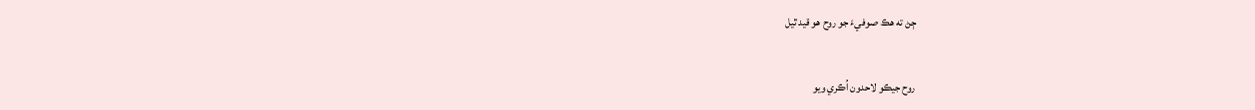ڄڻ ته هڪ صوفيءَ جو روح هو قيد ٿيل

روح جيڪو لاحدون اُڪري ويو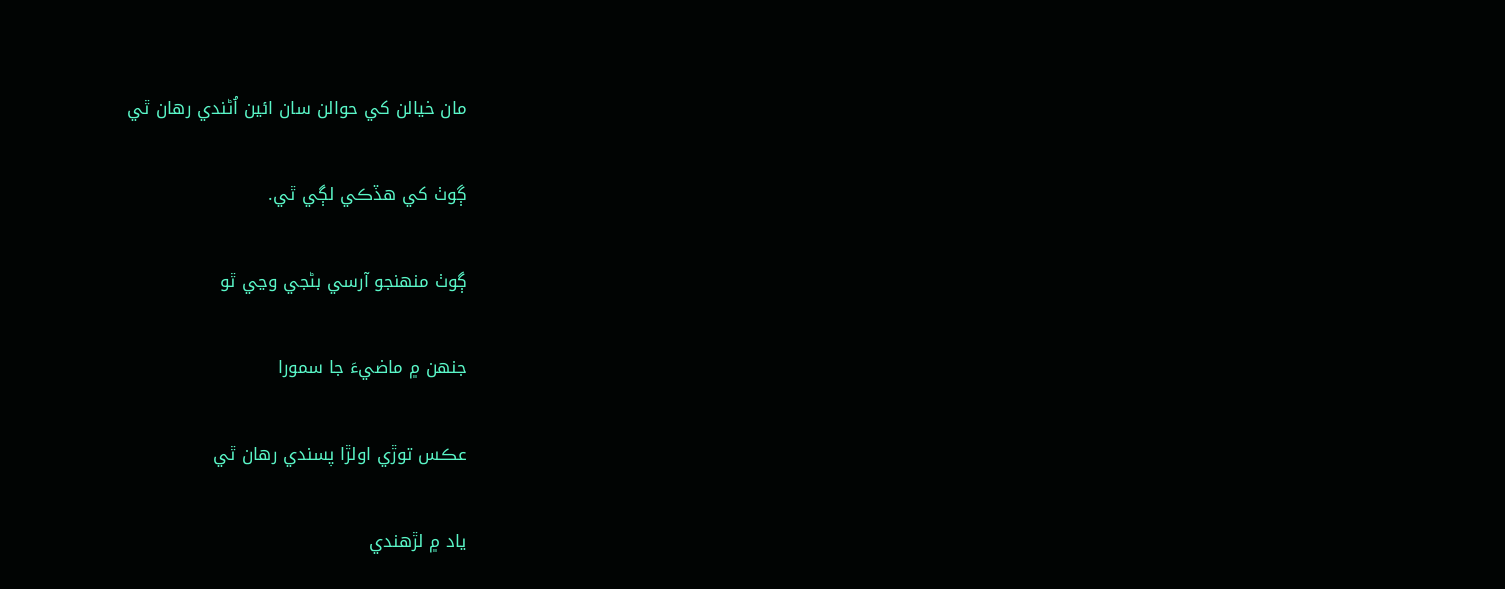مان خيالن کي حوالن سان ائين اُڻندي رهان ٿي

ڳوٺ کي هڏڪي لڳي ٿي.

ڳوٺ منھنجو آرسي بڻجي وڃي ٿو

جنھن ۾ ماضيءَ جا سمورا

عڪس توڙي اولڙا پسندي رهان ٿي

ياد ۾ لڙهندي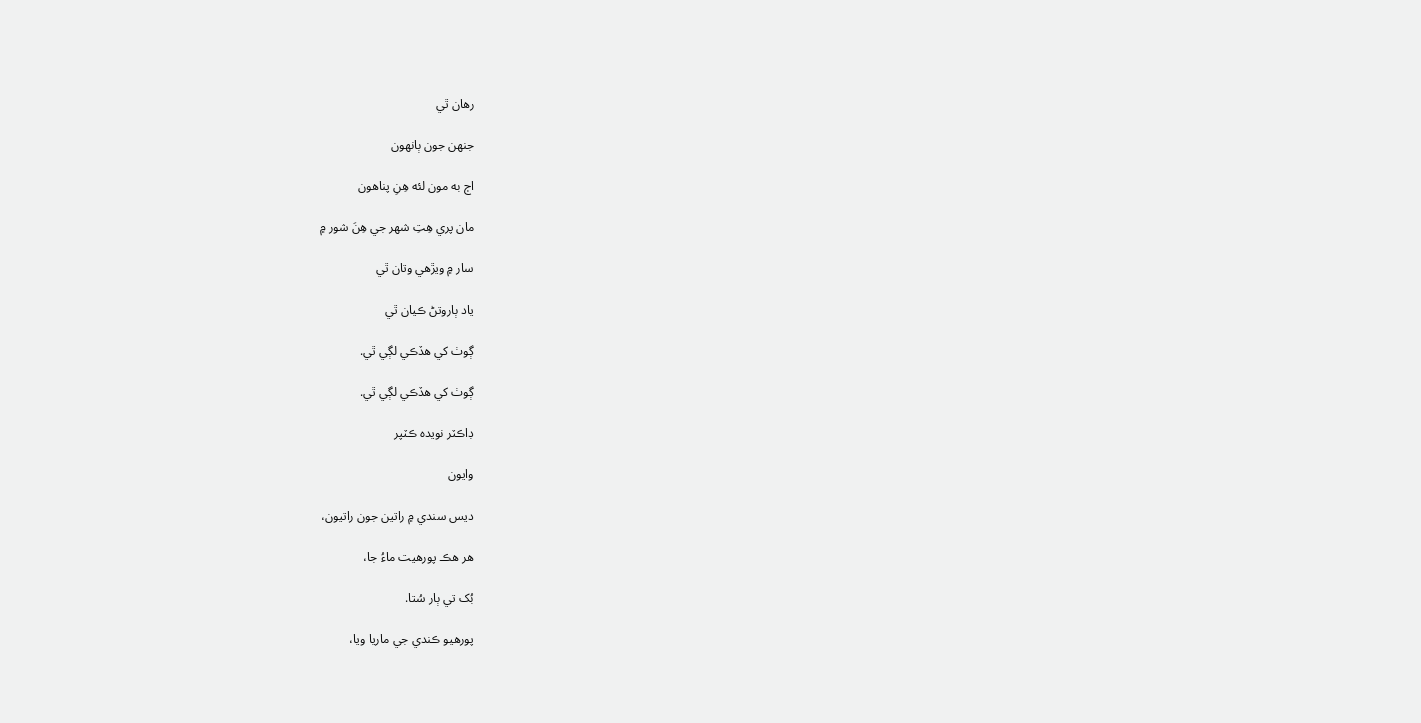رهان ٿي

جنھن جون ٻانھون

اڄ به مون لئه هِنِ پناهون

مان پري هِتِ شھر جي هِنَ شور ۾

سار ۾ ويڙهي وتان ٿي

ياد ٻاروتڻ ڪيان ٿي

ڳوٺ کي هڏڪي لڳي ٿي.

ڳوٺ کي هڏڪي لڳي ٿي.

ڊاڪٽر نويده ڪٽپر

وايون

ديس سندي ۾ راتين جون راتيون،

هر هڪ پورهيت ماءُ جا،

بُک تي ٻار سُتا.

پورهيو ڪندي جي ماريا ويا،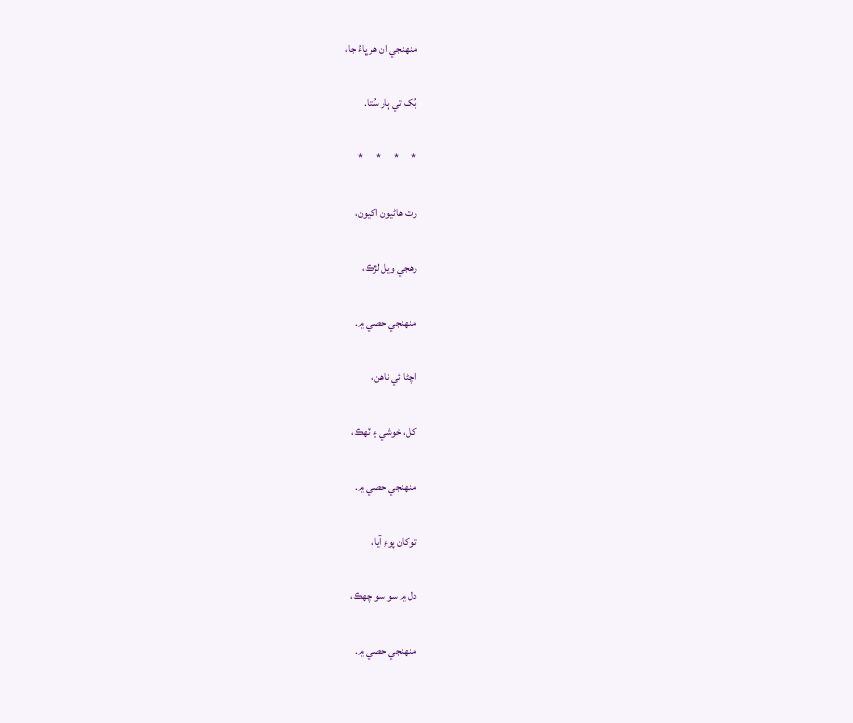منھنجي ان هر ڀاءُ جا،

بُک تي ٻار سُتا.

*      *      *      *

رت هاڻيون اکيون،

رهجي ويل لڙڪ،

منھنجي حصي ۾.

اچڻا ئي ناهن،

کل، خوشي ۽ ٽھڪ،

منھنجي حصي ۾.

توکان پوءِ آيا،

دل ۾ سو سو چھڪ،

منھنجي حصي ۾.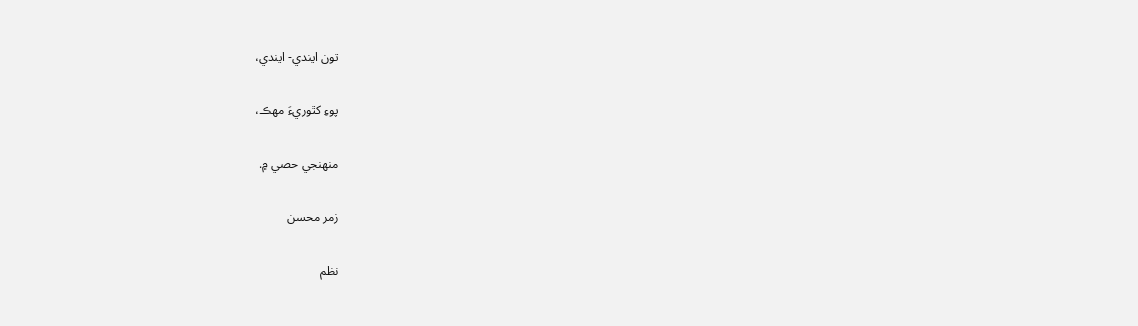تون ايندي- ايندي،

پوءِ کٿوريءَ مھڪ،

منھنجي حصي ۾.

زمر محسن

نظم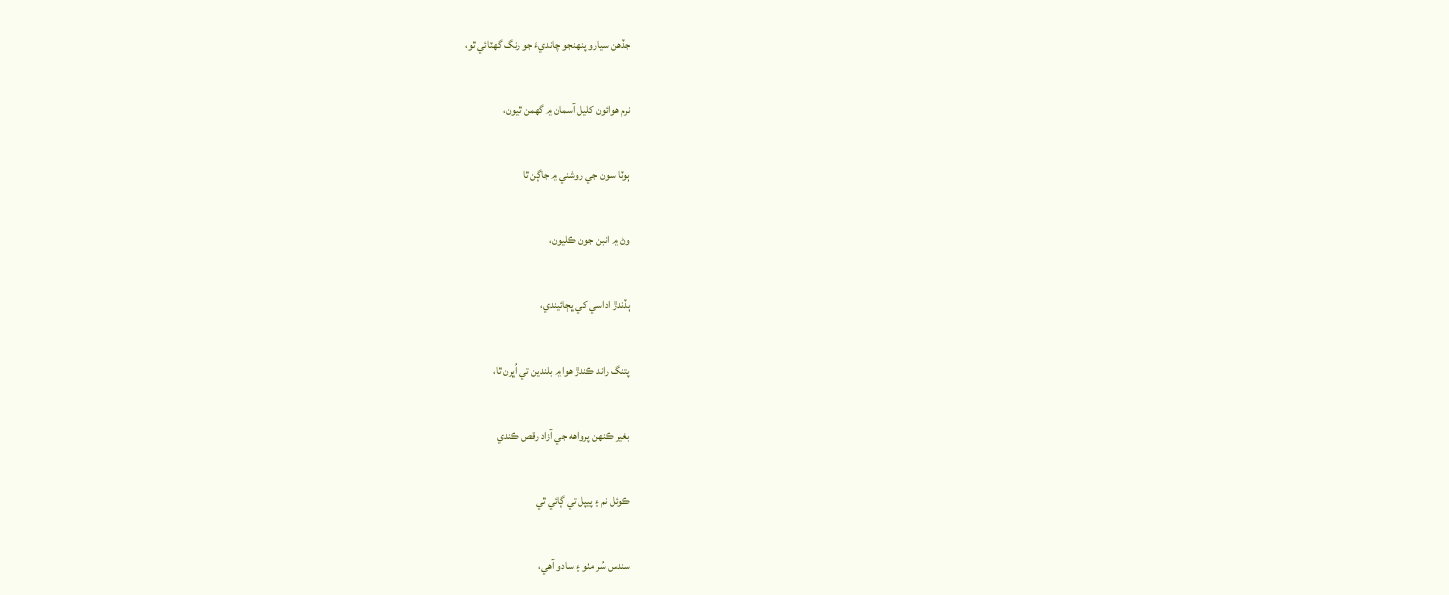جڏهن سيارو پنھنجو چانديءَ جو رنگ گهٽائي ٿو،

نرم هوائون کليل آسمان ۾ گهمن ٿيون،

ٻوٽا سون جي روشني ۾ جاڳن ٿا

وڻ ۾ انبن جون ڪليون،

ٻڏندڙ اداسي کي ڀڄائيندي،

پتنگ راند ڪندڙ هوا ۾ بلندين تي اُڀرن ٿا،

بغير ڪنھن پرواهه جي آزاد رقص ڪندي

ڪوئل نم ۽ پيپل تي ڳائي ٿي

سندس سُر مٺو ۽ سادو آهي،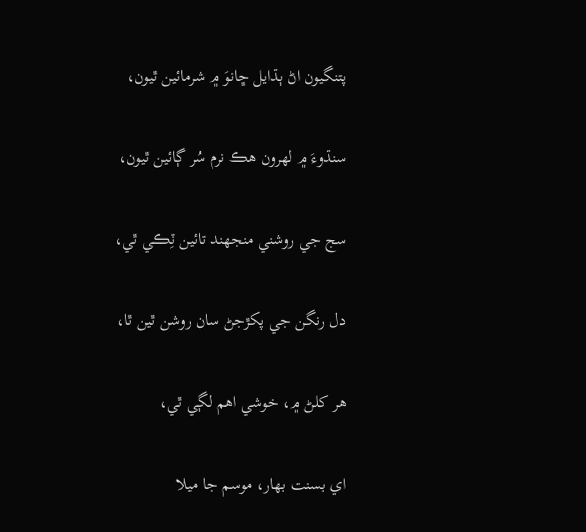پتنگيون اڻ ٻڌايل ڇانوَ ۾ شرمائين ٿيون،

سنڌوءَ ۾ لھرون هڪ نرم سُر ڳائين ٿيون،

سج جي روشني منجهند تائين ٽِڪي ٿي،

دل رنگن جي پکڙجڻ سان روشن ٿين ٿا،

هر کلڻ ۾، خوشي اهم لڳي ٿي،

اي بسنت بھار، موسم جا ميلا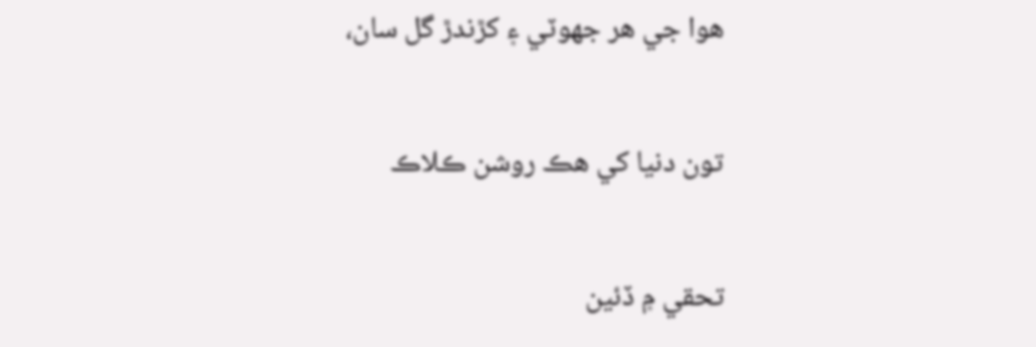هوا جي هر جهوٽي ۽ کڙندڙ گل سان،

تون دنيا کي هڪ روشن ڪلاڪ

تحقي ۾ ڏئين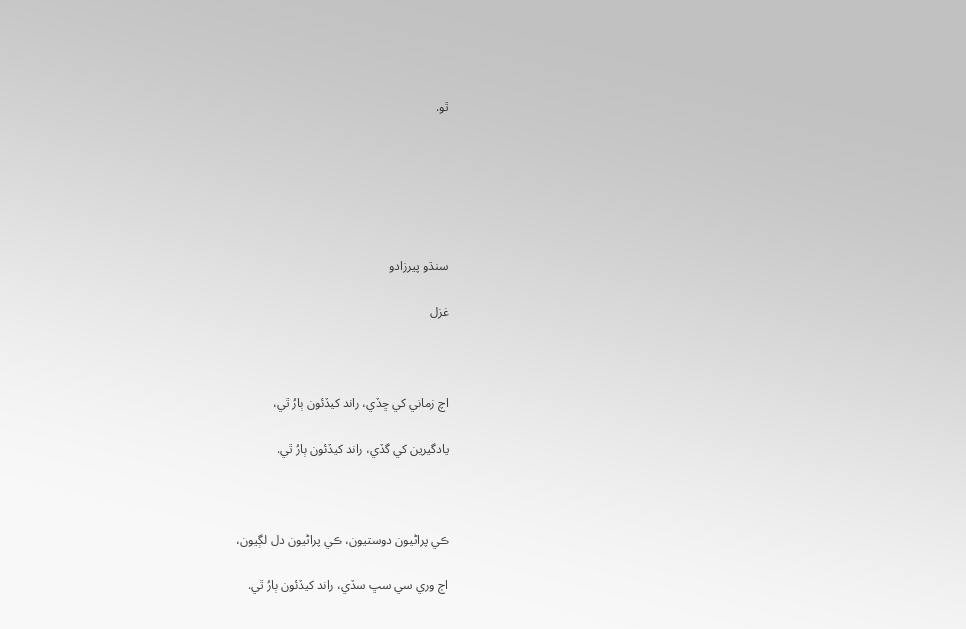ٿو.






سنڌو پيرزادو

غزل



اچ زماني کي ڇڏي، راند کيڏئون ٻارُ ٿي،

يادگيرين کي گڏي، راند کيڏئون ٻارُ ٿي.



ڪي پراڻيون دوستيون، ڪي پراڻيون دل لڳيون،

اڄ وري سي سڀ سڏي، راند کيڏئون ٻارُ ٿي.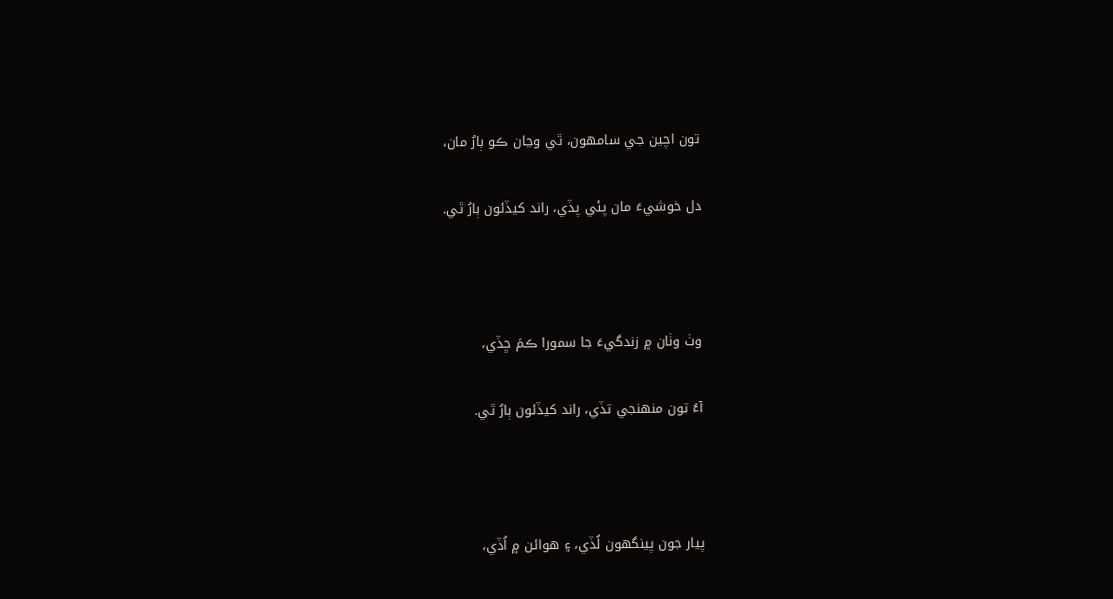تون اچين جي سامھون، ٿي وڃان ڪو ٻارُ مان،

دل خوشيءَ مان پئي پڏي، راند کيڏئون ٻارُ ٿي.



وٺ وٺان ۾ زندگيءَ جا سمورا ڪمَ ڇڏي،

آءُ تون منھنجي تڏي، راند کيڏئون ٻارُ ٿي.



پيار جون پينگهون لُڏي، ۽ هوائن ۾ اُڏي،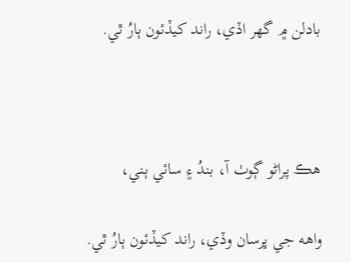بادلن ۾ گهر اڏي، راند کيڏئون ٻارُ ٿي.



هڪ پراڻو ڳوٺ آ، بندُ ۽ سائي ٻني،

واهه جي ڀرسان وڏي، راند کيڏئون ٻارُ ٿي.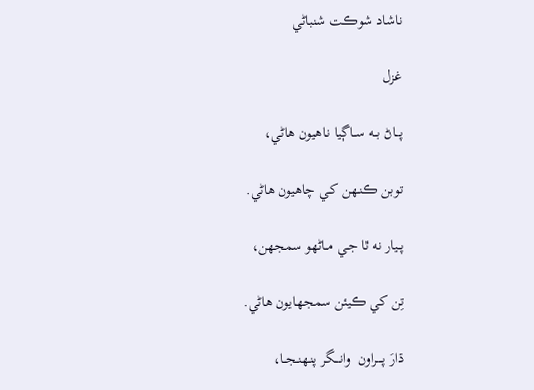ناشاد شوڪت شنباڻي

غزل

پـــاڻ بــه ســاڳيا نـاهيون هاڻي،

توبن ڪنـھن کـي چاهيون هاڻي.

پــيار نه ٿا جـي مــاڻھو سمجهن،

تِن کي ڪيئن سمجهـايون هاڻي.

ڌارَ پــــراون  وانــــگر پنـھنـجــا،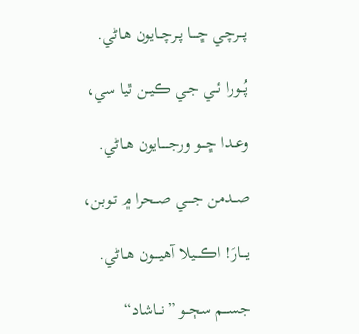پـــرچي ڇــــا پــرچــايون هـاڻي.

پُـــورا ئــي جـي ڪيــن ٿيا سي،

وعــدا ڇـــو ورجـــــايون هــاڻي.

صــدمن جــــي صــحرا ۾ تـوبن،

يــــارَ! اڪــــيلا آھيــــون هــاڻي.

جســـم سڄــو ”نـــاشاد“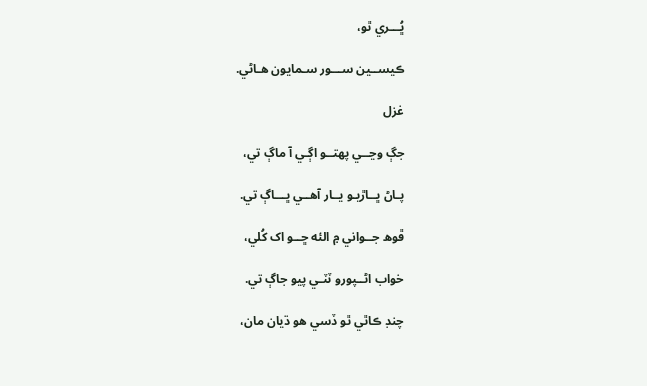ڀُـــري ٿو،

ڪيســين ســـور سـمايون هـاڻي.

غزل

جڳ وڃــي پھتــو اڳـي آ ماڳ تي،

پـاڻ ڀــاڙيـو يــار آھــي ڀـــاڳ تي.

ڦوھ جــواني ۾ الئه ڇــو اک کُلي،

خواب اڻــپورو ٽٽـي پيو جاڳ تي.

چنڊ ڪاٿي ٿو ڏسي هو ڌيان مان،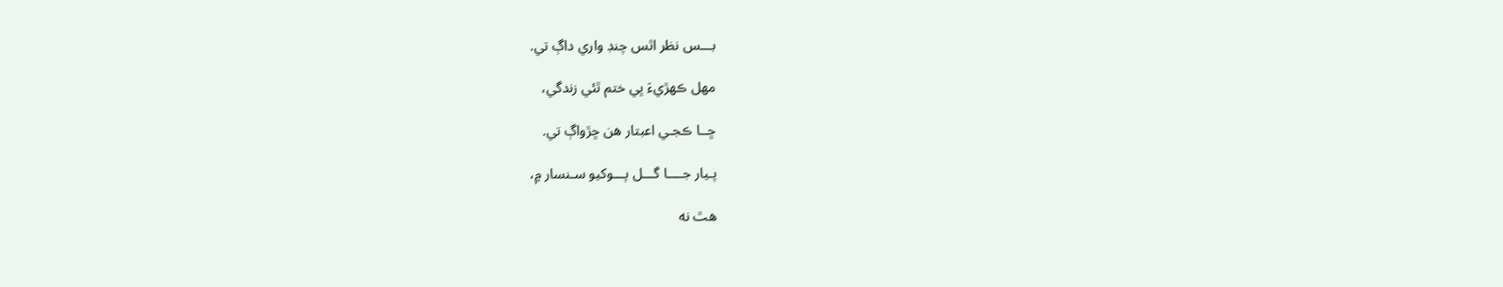بـــس نظر اٿس چنڊ واري داڳ تي.

مھل ڪھڙيءَ ڀي ختم ٿئي زندگي،

ڇــا ڪجـي اعبتار هن ڇڙواڳ تي.

پـيار جــــا گـــل پـــوکيو سـنسار ۾،

هٿ نه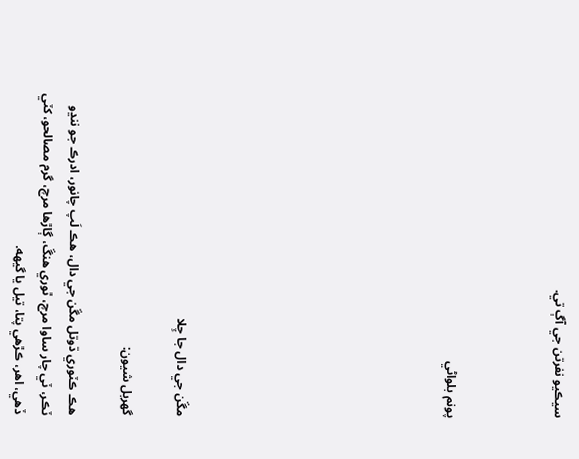سيڪيو نفرتن جي آڳ تي.



پونم بلواڻي









مڱن جي دال جا چِلا

گهربل شيون:

هڪ ڪٽوري ڌوتل مڱن جي دال، هڪ لَپ چانور، ادرڪ جو ننڍو ٽڪر، ٽي چار ساوا مرچ، ٿوري هنڱ، ڳاڙها مرچ، گرم مصالحو، کٽي ڏهي، اهر، ڪڙهي پتا، تيل يا گيھه.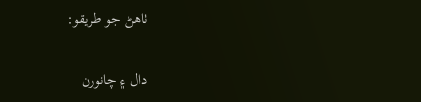ٺاهڻ جو طريقو:

دال ۽ چانورن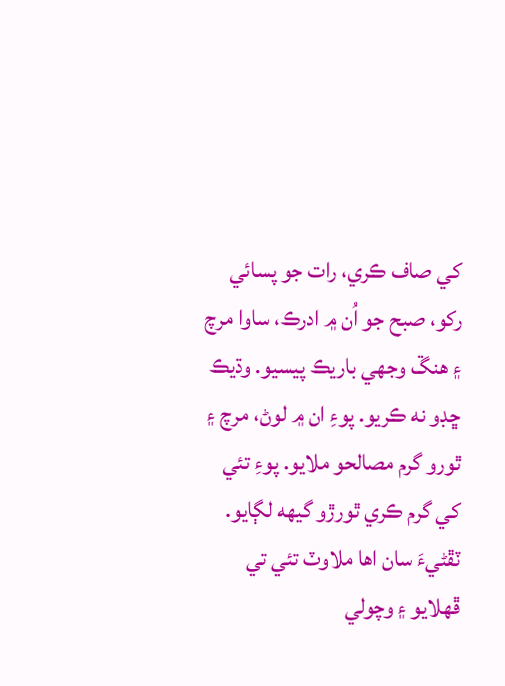کي صاف ڪري، رات جو پسائي رکو، صبح جو اُن ۾ ادرڪ، ساوا مرچ ۽ هنڱ وجهي باريڪ پيسيو. وڌيڪ ڇڊو نه ڪريو. پوءِ ان ۾ لوڻ، مرچ ۽ ٿورو گرم مصالحو ملايو. پوءِ تئي کي گرم ڪري ٿورڙو گيھه لڳايو. ٽڦڻيءَ سان اها ملاوٽ تئي تي ڦھلايو ۽ وچولي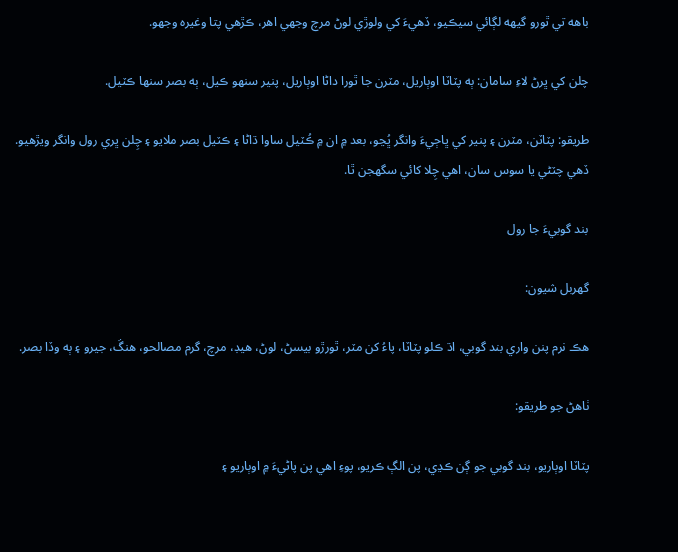باهه تي ٿورو گيهه لڳائي سيڪيو، ڏهيءَ کي ولوڙي لوڻ مرچ وجهي اهر، ڪڙهي پتا وغيره وجهو.

چلن کي ڀرڻ لاءِ سامان: ٻه پٽاٽا اوٻاريل، مٽرن جا ٿورا داڻا اوٻاريل، پنير سنھو ڪيل، ٻه بصر سنھا ڪٽيل.

طريقو: پٽاٽن، مٽرن ۽ پنير کي ڀاڄيءَ وانگر ڀُڃو، بعد ۾ ان ۾ ڪُٽيل ساوا ڌاڻا ۽ ڪٽيل بصر ملايو ۽ چِلن ڀري رول وانگر ويڙهيو. ڏهي چٽڻي يا سوس سان، اهي چِلا کائي سگهجن ٿا.

بند گوبيءَ جا رول

گهربل شيون:

هڪ نرم پنن واري بند گوبي، اڌ ڪلو پٽاٽا، پاءُ کن مٽر، ٿورڙو بيسڻ، لوڻ، هيڊ، مرچ، گرم مصالحو، هنڱ، جيرو ۽ ٻه وڏا بصر.

ٺاهڻ جو طريقو:

پٽاٽا اوٻاريو، بند گوبي جو ڳن ڪڍي، پن الڳ ڪريو، پوءِ اهي پن پاڻيءَ ۾ اوٻاريو ۽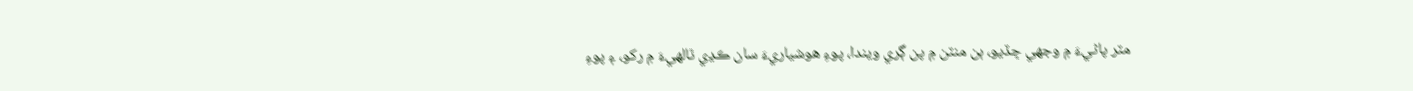مٽر پاڻيءَ ۾ وجهي ڇڏيو، ٻن منٽن ۾ پن ڳري ويندا، پوءِ هوشياريءَ سان ڪڍي ٿالھيءَ ۾ رکو، ۽ پوءِ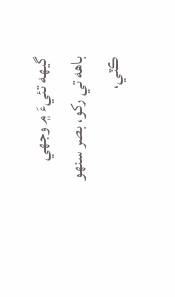گيھه تئيءَ ۾ وجهي باهه تي رکو، بصر سنھو ڪٽي،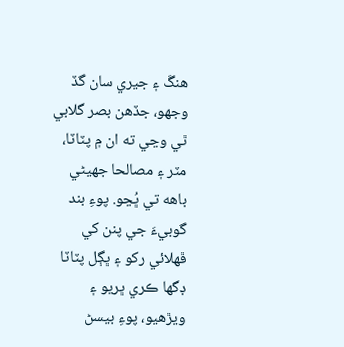هنڱ ۽ جيري سان گڏ وجهو، جڏهن بصر گلابي ٿي وڃي ته ان ۾ پٽاٽا، مٽر ۽ مصالحا جهيڻي باهه تي ڀُڃو. پوءِ بند گوبيءَ جي پنن کي ڦھلائي رکو ۽ ڀڳل پٽاٽا ڊگها ڪري ڀريو ۽ ويڙهيو، پوءِ بيسڻ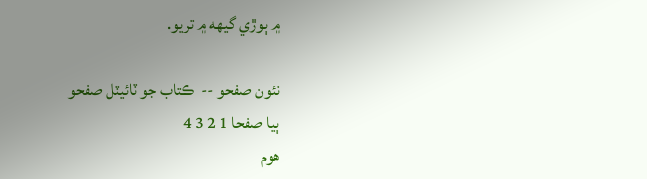۾ ٻوڙي گيھه ۾ تريو.

نئون صفحو --  ڪتاب جو ٽائيٽل صفحو
ٻيا صفحا 1 2 3 4
هوم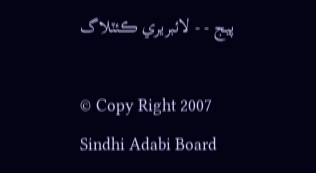پيج - - لائبريري ڪئٽلاگ

© Copy Right 2007
Sindhi Adabi Board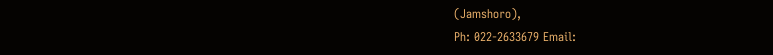(Jamshoro),
Ph: 022-2633679 Email: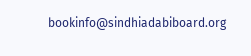bookinfo@sindhiadabiboard.org